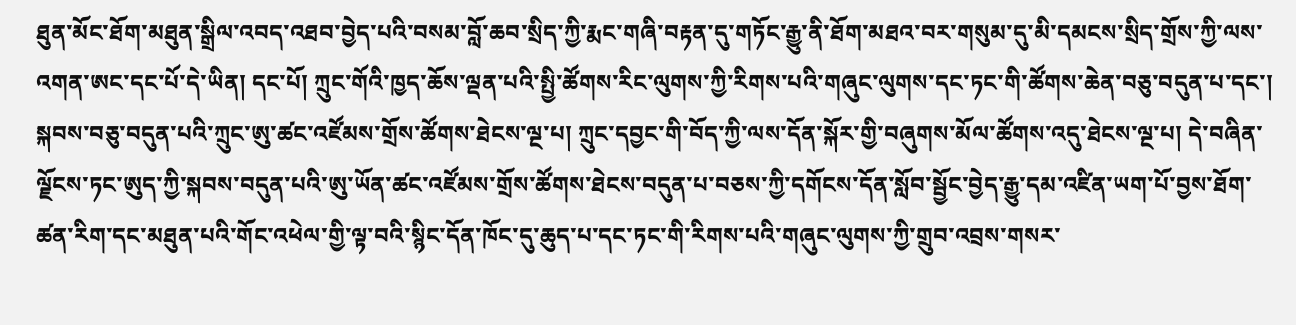ཐུན་མོང་ཐོག་མཐུན་སྒྲིལ་འབད་འཐབ་བྱེད་པའི་བསམ་བློ་ཆབ་སྲིད་ཀྱི་རྨང་གཞི་བརྟན་དུ་གཏོང་རྒྱུ་ནི་ཐོག་མཐའ་བར་གསུམ་དུ་མི་དམངས་སྲིད་གྲོས་ཀྱི་ལས་འགན་ཨང་དང་པོ་དེ་ཡིན། དང་པོ། ཀྲུང་གོའི་ཁྱད་ཆོས་ལྡན་པའི་སྤྱི་ཚོགས་རིང་ལུགས་ཀྱི་རིགས་པའི་གཞུང་ལུགས་དང་ཏང་གི་ཚོགས་ཆེན་བཅུ་བདུན་པ་དང་། སྐབས་བཅུ་བདུན་པའི་ཀྲུང་ཨུ་ཚང་འཛོམས་གྲོས་ཚོགས་ཐེངས་ལྔ་པ། ཀྲུང་དབྱང་གི་བོད་ཀྱི་ལས་དོན་སྐོར་གྱི་བཞུགས་མོལ་ཚོགས་འདུ་ཐེངས་ལྔ་པ། དེ་བཞིན་ལྗོངས་ཏང་ཨུད་ཀྱི་སྐབས་བདུན་པའི་ཨུ་ཡོན་ཚང་འཛོམས་གྲོས་ཚོགས་ཐེངས་བདུན་པ་བཅས་ཀྱི་དགོངས་དོན་སློབ་སྦྱོང་བྱེད་རྒྱུ་དམ་འཛིན་ཡག་པོ་བྱས་ཐོག་ཚན་རིག་དང་མཐུན་པའི་གོང་འཕེལ་གྱི་ལྟ་བའི་སྙིང་དོན་ཁོང་དུ་ཆུད་པ་དང་ཏང་གི་རིགས་པའི་གཞུང་ལུགས་ཀྱི་གྲུབ་འབྲས་གསར་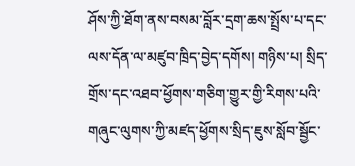ཤོས་ཀྱི་ཐོག་ནས་བསམ་བློར་དྲག་ཆས་སྤྲོས་པ་དང་ལས་དོན་ལ་མཛུབ་ཁྲིད་བྱེད་དགོས། གཉིས་པ། སྲིད་གྲོས་དང་འཐབ་ཕྱོགས་གཅིག་གྱུར་གྱི་རིགས་པའི་གཞུང་ལུགས་ཀྱི་མཛད་ཕྱོགས་སྲིད་ཇུས་སློབ་སྦྱོང་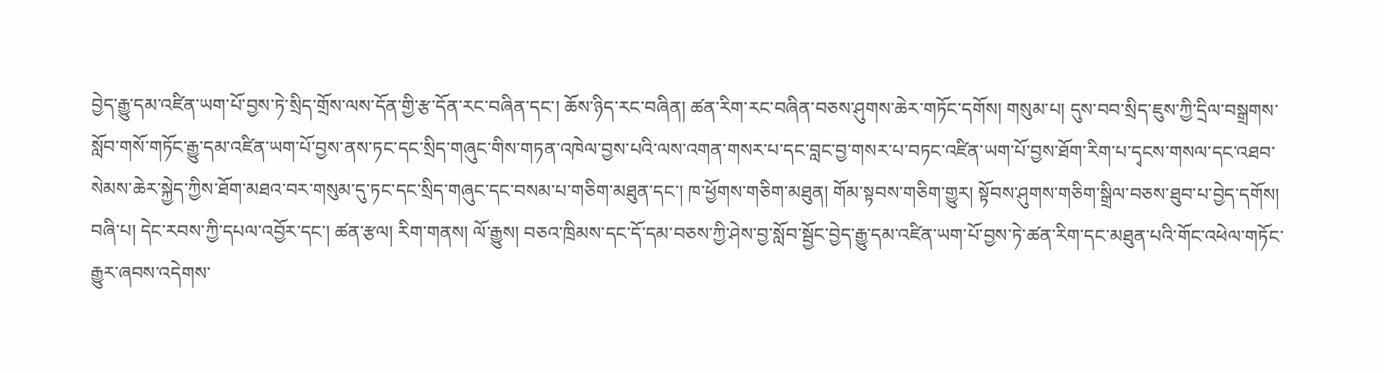བྱེད་རྒྱུ་དམ་འཛིན་ཡག་པོ་བྱས་ཏེ་སྲིད་གྲོས་ལས་དོན་གྱི་རྩ་དོན་རང་བཞིན་དང་། ཆོས་ཉིད་རང་བཞིན། ཚན་རིག་རང་བཞིན་བཅས་ཤུགས་ཆེར་གཏོང་དགོས། གསུམ་པ། དུས་བབ་སྲིད་ཇུས་ཀྱི་དྲིལ་བསྒྲགས་སློབ་གསོ་གཏོང་རྒྱུ་དམ་འཛིན་ཡག་པོ་བྱས་ནས་ཏང་དང་སྲིད་གཞུང་གིས་གཏན་འཁེལ་བྱས་པའི་ལས་འགན་གསར་པ་དང་བླང་བྱ་གསར་པ་བཏང་འཛིན་ཡག་པོ་བྱས་ཐོག་རིག་པ་དྭངས་གསལ་དང་འཐབ་སེམས་ཆེར་སྐྱེད་ཀྱིས་ཐོག་མཐའ་བར་གསུམ་དུ་ཏང་དང་སྲིད་གཞུང་དང་བསམ་པ་གཅིག་མཐུན་དང་། ཁ་ཕྱོགས་གཅིག་མཐུན། གོམ་སྟབས་གཅིག་གྱུར། སྟོབས་ཤུགས་གཅིག་སྒྲིལ་བཅས་ཐུབ་པ་བྱེད་དགོས། བཞི་པ། དེང་རབས་ཀྱི་དཔལ་འབྱོར་དང་། ཚན་རྩལ། རིག་གནས། ལོ་རྒྱུས། བཅའ་ཁྲིམས་དང་དོ་དམ་བཅས་ཀྱི་ཤེས་བྱ་སློབ་སྦྱོང་བྱེད་རྒྱུ་དམ་འཛིན་ཡག་པོ་བྱས་ཏེ་ཚན་རིག་དང་མཐུན་པའི་གོང་འཕེལ་གཏོང་རྒྱུར་ཞབས་འདེགས་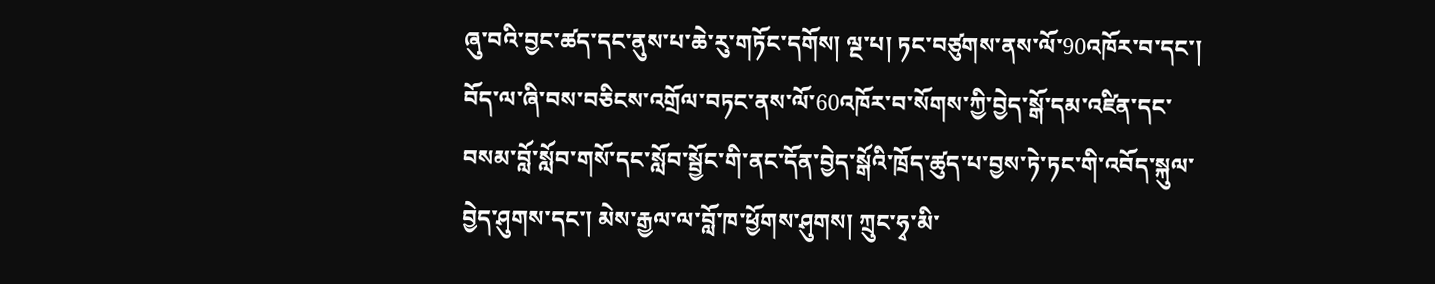ཞུ་བའི་བྱང་ཚད་དང་ནུས་པ་ཆེ་རུ་གཏོང་དགོས། ལྔ་པ། ཏང་བཙུགས་ནས་ལོ་90འཁོར་བ་དང་། བོད་ལ་ཞི་བས་བཅིངས་འགྲོལ་བཏང་ནས་ལོ་60འཁོར་བ་སོགས་ཀྱི་བྱེད་སྒོ་དམ་འཛིན་དང་བསམ་བློ་སློབ་གསོ་དང་སློབ་སྦྱོང་གི་ནང་དོན་བྱེད་སྒོའི་ཁྲོད་ཚུད་པ་བྱས་ཏེ་ཏང་གི་འབོད་སྐུལ་བྱེད་ཤུགས་དང་། མེས་རྒྱལ་ལ་བློ་ཁ་ཕྱོགས་ཤུགས། ཀྲུང་ཧྭ་མི་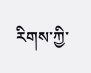རིགས་ཀྱི་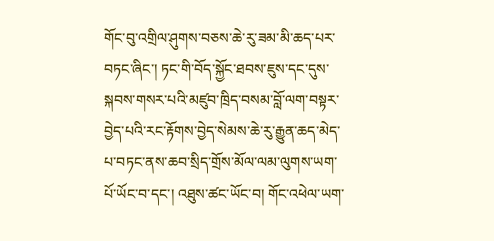གོང་བུ་འགྲིལ་ཤུགས་བཅས་ཆེ་རུ་ཟམ་མི་ཆད་པར་བཏང་ཞིང་། ཏང་གི་བོད་སྐྱོང་ཐབས་ཇུས་དང་དུས་སྐབས་གསར་པའི་མཛུབ་ཁྲིད་བསམ་བློ་ལག་བསྟར་བྱེད་པའི་རང་རྟོགས་བྱེད་སེམས་ཆེ་རུ་རྒྱུན་ཆད་མེད་པ་བཏང་ནས་ཆབ་སྲིད་གྲོས་མོལ་ལམ་ལུགས་ཡག་པོ་ཡོང་བ་དང་། འཐུས་ཚང་ཡོང་བ། གོང་འཕེལ་ཡག་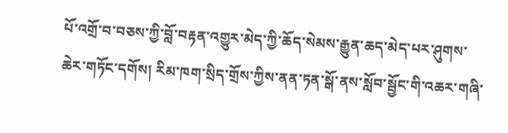པོ་འགྲོ་བ་བཅས་ཀྱི་བློ་བརྟན་འགྱུར་མེད་ཀྱི་ཆོད་སེམས་རྒྱུན་ཆད་མེད་པར་ཤུགས་ཆེར་གཏོང་དགོས། རིམ་ཁག་སྲིད་གྲོས་ཀྱིས་ནན་ཏན་སྒོ་ནས་སློབ་སྦྱོང་གི་འཆར་གཞི་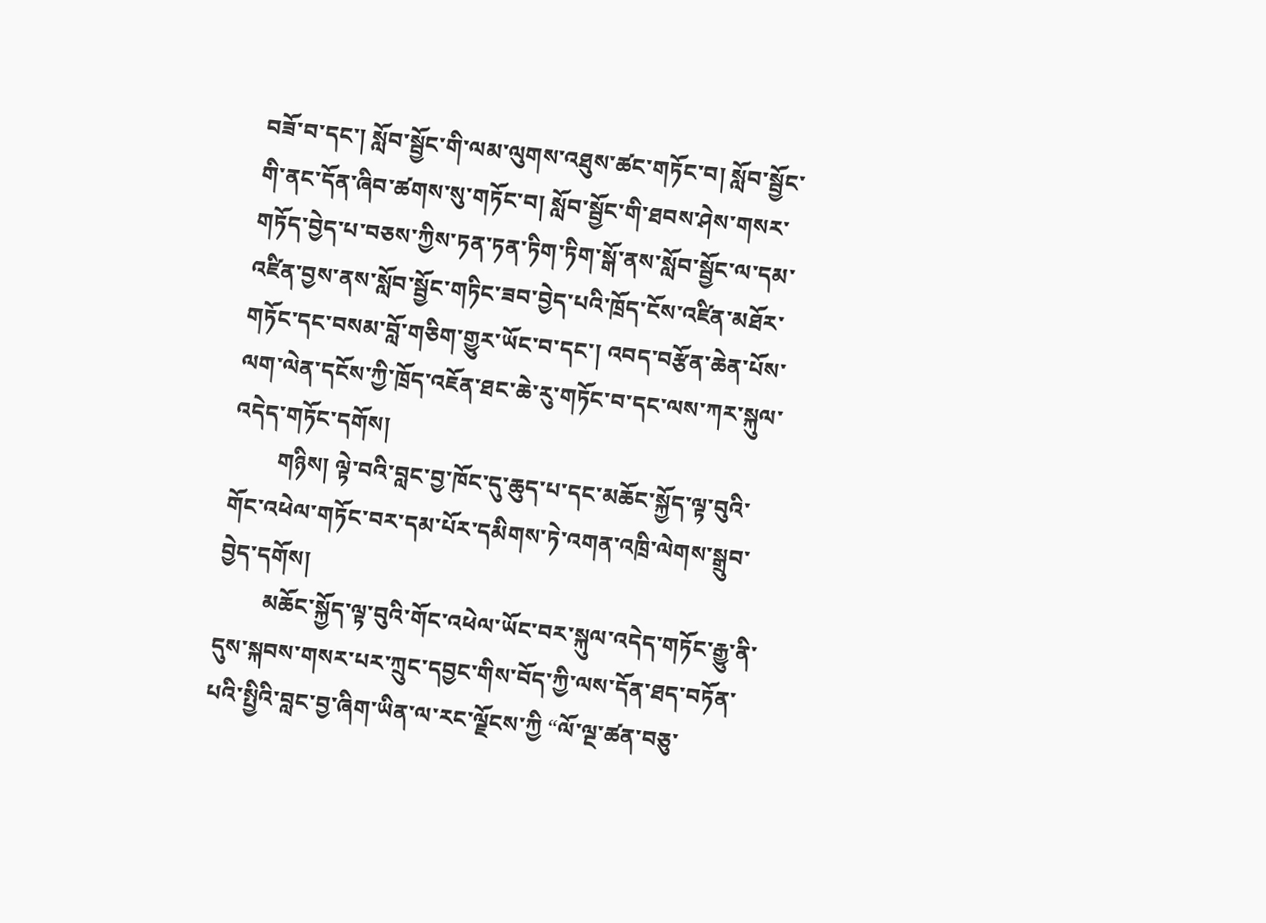བཟོ་བ་དང་། སློབ་སྦྱོང་གི་ལམ་ལུགས་འཐུས་ཚང་གཏོང་བ། སློབ་སྦྱོང་གི་ནང་དོན་ཞིབ་ཚགས་སུ་གཏོང་བ། སློབ་སྦྱོང་གི་ཐབས་ཤེས་གསར་གཏོད་བྱེད་པ་བཅས་ཀྱིས་ཏན་ཏན་ཏིག་ཏིག་སྒོ་ནས་སློབ་སྦྱོང་ལ་དམ་འཛིན་བྱས་ནས་སློབ་སྦྱོང་གཏིང་ཟབ་བྱེད་པའི་ཁྲོད་ངོས་འཛིན་མཐོར་གཏོང་དང་བསམ་བློ་གཅིག་གྱུར་ཡོང་བ་དང་། འབད་བརྩོན་ཆེན་པོས་ལག་ལེན་དངོས་ཀྱི་ཁྲོད་འཇོན་ཐང་ཆེ་རུ་གཏོང་བ་དང་ལས་ཀར་སྐུལ་འདེད་གཏོང་དགོས།
        གཉིས། ལྟེ་བའི་བླང་བྱ་ཁོང་དུ་ཆུད་པ་དང་མཆོང་སྐྱོད་ལྟ་བུའི་གོང་འཕེལ་གཏོང་བར་དམ་པོར་དམིགས་ཏེ་འགན་འཁྲི་ལེགས་སྒྲུབ་བྱེད་དགོས།
        མཆོང་སྐྱོད་ལྟ་བུའི་གོང་འཕེལ་ཡོང་བར་སྐུལ་འདེད་གཏོང་རྒྱུ་ནི་དུས་སྐབས་གསར་པར་ཀྲུང་དབྱང་གིས་བོད་ཀྱི་ལས་དོན་ཐད་བཏོན་པའི་སྤྱིའི་བླང་བྱ་ཞིག་ཡིན་ལ་རང་ལྗོངས་ཀྱི “ལོ་ལྔ་ཚན་བཅུ་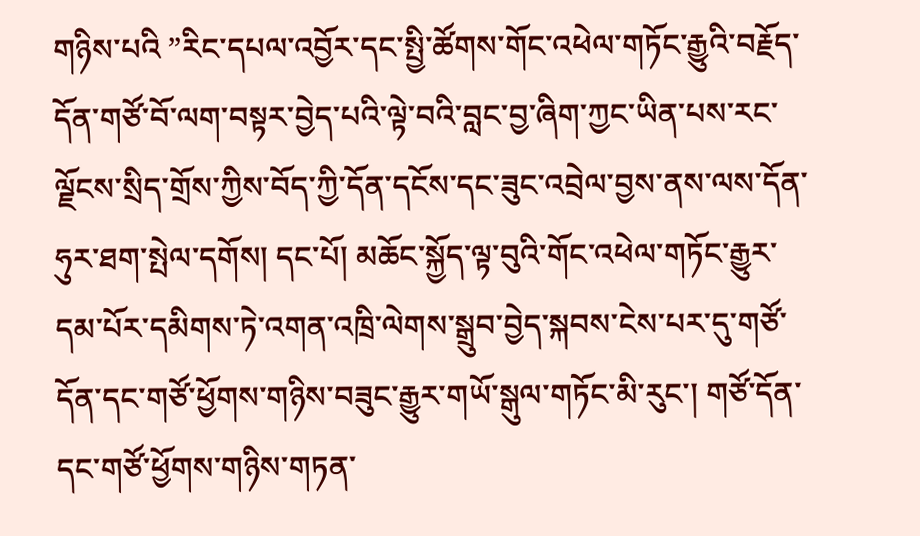གཉིས་པའི ”རིང་དཔལ་འབྱོར་དང་སྤྱི་ཚོགས་གོང་འཕེལ་གཏོང་རྒྱུའི་བརྗོད་དོན་གཙོ་བོ་ལག་བསྟར་བྱེད་པའི་ལྟེ་བའི་བླང་བྱ་ཞིག་ཀྱང་ཡིན་པས་རང་ལྗོངས་སྲིད་གྲོས་ཀྱིས་བོད་ཀྱི་དོན་དངོས་དང་ཟུང་འབྲེལ་བྱས་ནས་ལས་དོན་ཧུར་ཐག་སྤེལ་དགོས། དང་པོ། མཆོང་སྐྱོད་ལྟ་བུའི་གོང་འཕེལ་གཏོང་རྒྱུར་དམ་པོར་དམིགས་ཏེ་འགན་འཁྲི་ལེགས་སྒྲུབ་བྱེད་སྐབས་ངེས་པར་དུ་གཙོ་དོན་དང་གཙོ་ཕྱོགས་གཉིས་བཟུང་རྒྱུར་གཡོ་སྒུལ་གཏོང་མི་རུང་། གཙོ་དོན་དང་གཙོ་ཕྱོགས་གཉིས་གཏན་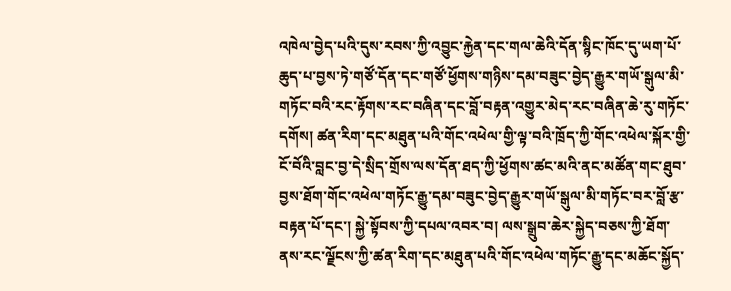འཁེལ་བྱེད་པའི་དུས་རབས་ཀྱི་འབྱུང་རྐྱེན་དང་གལ་ཆེའི་དོན་སྙིང་ཁོང་དུ་ཡག་པོ་ཆུད་པ་བྱས་ཏེ་གཙོ་དོན་དང་གཙོ་ཕྱོགས་གཉིས་དམ་བཟུང་བྱེད་རྒྱུར་གཡོ་སྒུལ་མི་གཏོང་བའི་རང་རྟོགས་རང་བཞིན་དང་བློ་བརྟན་འགྱུར་མེད་རང་བཞིན་ཆེ་རུ་གཏོང་དགོས། ཚན་རིག་དང་མཐུན་པའི་གོང་འཕེལ་གྱི་ལྟ་བའི་ཁྲོད་ཀྱི་གོང་འཕེལ་སྐོར་གྱི་ངོ་བོའི་བླང་བྱ་དེ་སྲིད་གྲོས་ལས་དོན་ཐད་ཀྱི་ཕྱོགས་ཚང་མའི་ནང་མཚོན་གང་ཐུབ་བྱས་ཐོག་གོང་འཕེལ་གཏོང་རྒྱུ་དམ་བཟུང་བྱེད་རྒྱུར་གཡོ་སྒུལ་མི་གཏོང་བར་བློ་རྩ་བརྟན་པོ་དང་། སྐྱེ་སྟོབས་ཀྱི་དཔལ་འབར་བ། ལས་སྒྲུབ་ཆེར་སྐྱེད་བཅས་ཀྱི་ཐོག་ནས་རང་ལྗོངས་ཀྱི་ཚན་རིག་དང་མཐུན་པའི་གོང་འཕེལ་གཏོང་རྒྱུ་དང་མཆོང་སྐྱོད་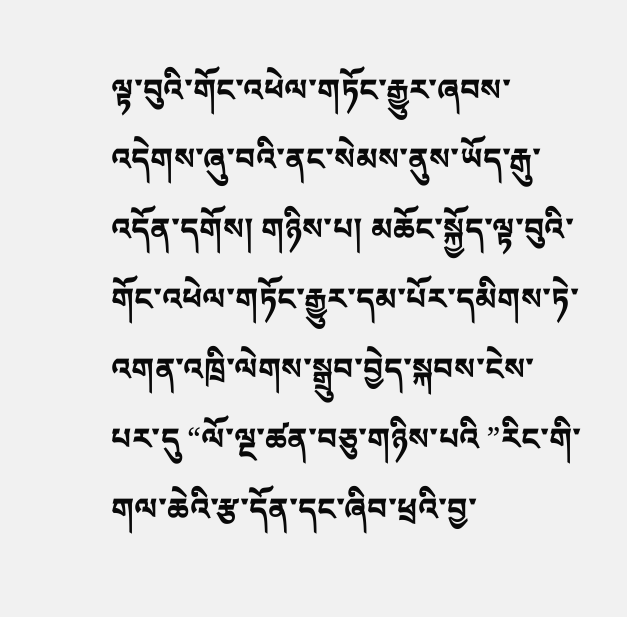ལྟ་བུའི་གོང་འཕེལ་གཏོང་རྒྱུར་ཞབས་འདེགས་ཞུ་བའི་ནང་སེམས་ནུས་ཡོད་རྒུ་འདོན་དགོས། གཉིས་པ། མཆོང་སྐྱོད་ལྟ་བུའི་གོང་འཕེལ་གཏོང་རྒྱུར་དམ་པོར་དམིགས་ཏེ་འགན་འཁྲི་ལེགས་སྒྲུབ་བྱེད་སྐབས་ངེས་པར་དུ “ལོ་ལྔ་ཚན་བཅུ་གཉིས་པའི ”རིང་གི་གལ་ཆེའི་རྩ་དོན་དང་ཞིབ་ཕྲའི་བྱ་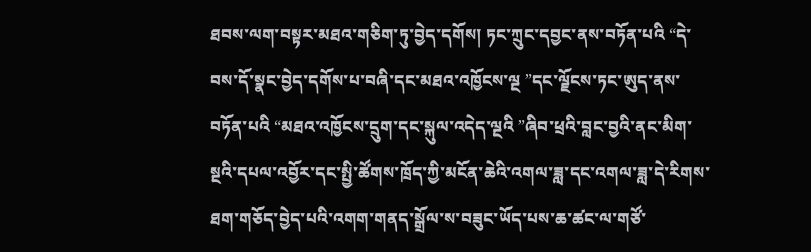ཐབས་ལག་བསྟར་མཐའ་གཅིག་ཏུ་བྱེད་དགོས། ཏང་ཀྲུང་དབྱང་ནས་བཏོན་པའི “དེ་བས་དོ་སྣང་བྱེད་དགོས་པ་བཞི་དང་མཐའ་འཁྱོངས་ལྔ ”དང་ལྗོངས་ཏང་ཨུད་ནས་བཏོན་པའི “མཐའ་འཁྱོངས་དྲུག་དང་སྐུལ་འདེད་ལྔའི ”ཞིབ་ཕྲའི་བླང་བྱའི་ནང་མིག་སྔའི་དཔལ་འབྱོར་དང་སྤྱི་ཚོགས་ཁྲོད་ཀྱི་མངོན་ཆེའི་འགལ་ཟླ་དང་འགལ་ཟླ་དེ་རིགས་ཐག་གཅོད་བྱེད་པའི་འགག་གནད་སྒྲོལ་ས་བཟུང་ཡོད་པས་ཆ་ཚང་ལ་གཙོ་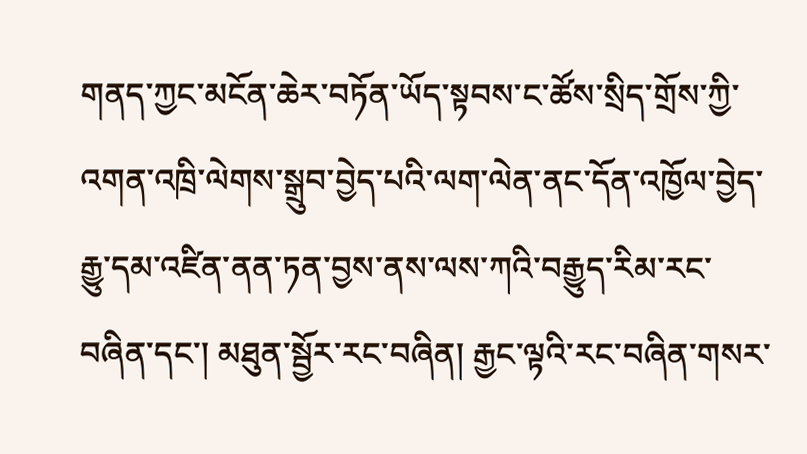གནད་ཀྱང་མངོན་ཆེར་བཏོན་ཡོད་སྟབས་ང་ཚོས་སྲིད་གྲོས་ཀྱི་འགན་འཁྲི་ལེགས་སྒྲུབ་བྱེད་པའི་ལག་ལེན་ནང་དོན་འཁྱོལ་བྱེད་རྒྱུ་དམ་འཛིན་ནན་ཏན་བྱས་ནས་ལས་ཀའི་བརྒྱུད་རིམ་རང་བཞིན་དང་། མཐུན་སྦྱོར་རང་བཞིན། རྒྱང་ལྟའི་རང་བཞིན་གསར་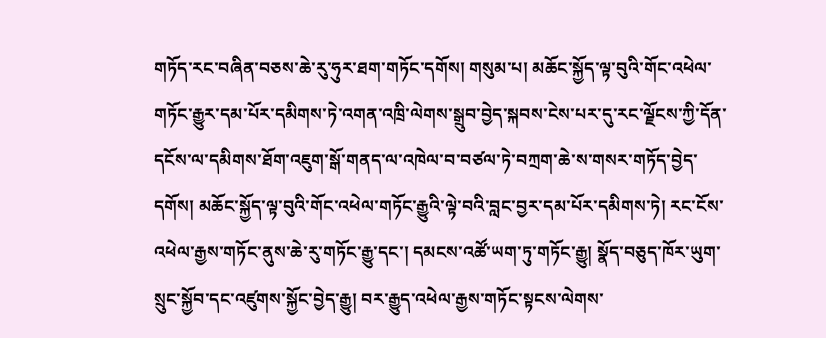གཏོད་རང་བཞིན་བཅས་ཆེ་རུ་ཧུར་ཐག་གཏོང་དགོས། གསུམ་པ། མཆོང་སྐྱོད་ལྟ་བུའི་གོང་འཕེལ་གཏོང་རྒྱུར་དམ་པོར་དམིགས་ཏེ་འགན་འཁྲི་ལེགས་སྒྲུབ་བྱེད་སྐབས་ངེས་པར་དུ་རང་ལྗོངས་ཀྱི་དོན་དངོས་ལ་དམིགས་ཐོག་འཇུག་སྒོ་གནད་ལ་འཁེལ་བ་བཙལ་ཏེ་བཀྲག་ཆེ་ས་གསར་གཏོད་བྱེད་དགོས། མཆོང་སྐྱོད་ལྟ་བུའི་གོང་འཕེལ་གཏོང་རྒྱུའི་ལྟེ་བའི་བླང་བྱར་དམ་པོར་དམིགས་ཏེ། རང་ངོས་འཕེལ་རྒྱས་གཏོང་ནུས་ཆེ་རུ་གཏོང་རྒྱུ་དང་། དམངས་འཚོ་ཡག་ཏུ་གཏོང་རྒྱུ། སྣོད་བཅུད་ཁོར་ཡུག་སྲུང་སྐྱོབ་དང་འཛུགས་སྐྱོང་བྱེད་རྒྱུ། བར་རྒྱུད་འཕེལ་རྒྱས་གཏོང་སྟངས་ལེགས་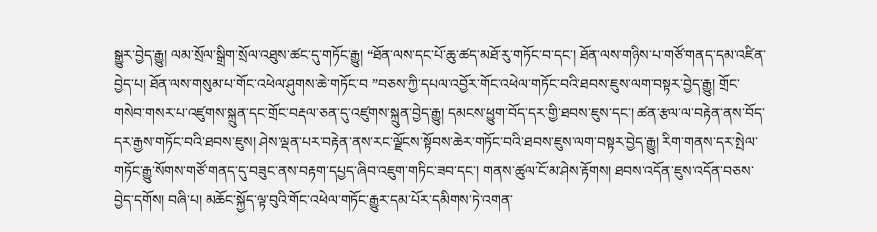སྒྱུར་བྱེད་རྒྱུ། ལམ་སྲོལ་སྒྲིག་སྲོལ་འཐུས་ཚང་དུ་གཏོང་རྒྱུ། “ཐོན་ལས་དང་པོ་ཆུ་ཚད་མཐོ་རུ་གཏོང་བ་དང་། ཐོན་ལས་གཉིས་པ་གཙོ་གནད་དམ་འཛིན་བྱེད་པ། ཐོན་ལས་གསུམ་པ་གོང་འཕེལ་ཤུགས་ཆེ་གཏོང་བ ”བཅས་ཀྱི་དཔལ་འབྱོར་གོང་འཕེལ་གཏོང་བའི་ཐབས་ཇུས་ལག་བསྟར་བྱེད་རྒྱུ། གྲོང་གསེབ་གསར་པ་འཛུགས་སྐྲུན་དང་གྲོང་བརྡལ་ཅན་དུ་འཛུགས་སྐྲུན་བྱེད་རྒྱུ། དམངས་ཕྱུག་བོད་དར་གྱི་ཐབས་ཇུས་དང་། ཚན་རྩལ་ལ་བརྟེན་ནས་བོད་དར་རྒྱས་གཏོང་བའི་ཐབས་ཇུས། ཤེས་ལྡན་པར་བརྟེན་ནས་རང་ལྗོངས་སྟོབས་ཆེར་གཏོང་བའི་ཐབས་ཇུས་ལག་བསྟར་བྱེད་རྒྱུ། རིག་གནས་དར་སྤེལ་གཏོང་རྒྱུ་སོགས་གཙོ་གནད་དུ་བཟུང་ནས་བརྟག་དཔྱད་ཞིབ་འཇུག་གཏིང་ཟབ་དང་། གནས་ཚུལ་ངོ་མ་ཤེས་རྟོགས། ཐབས་འདོན་ཇུས་འདོན་བཅས་བྱེད་དགོས། བཞི་པ། མཆོང་སྐྱོད་ལྟ་བུའི་གོང་འཕེལ་གཏོང་རྒྱུར་དམ་པོར་དམིགས་ཏེ་འགན་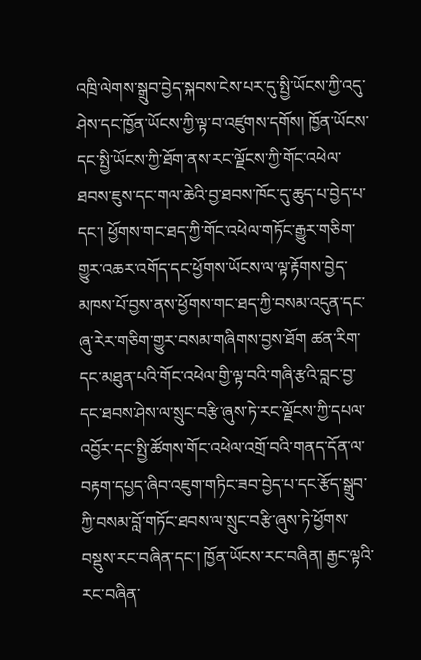འཁྲི་ལེགས་སྒྲུབ་བྱེད་སྐབས་ངེས་པར་དུ་སྤྱི་ཡོངས་ཀྱི་འདུ་ཤེས་དང་ཁྱོན་ཡོངས་ཀྱི་ལྟ་བ་འཛུགས་དགོས། ཁྱོན་ཡོངས་དང་སྤྱི་ཡོངས་ཀྱི་ཐོག་ནས་རང་ལྗོངས་ཀྱི་གོང་འཕེལ་ཐབས་ཇུས་དང་གལ་ཆེའི་བྱ་ཐབས་ཁོང་དུ་ཆུད་པ་བྱེད་པ་དང་། ཕྱོགས་གང་ཐད་ཀྱི་གོང་འཕེལ་གཏོང་རྒྱུར་གཅིག་གྱུར་འཆར་འགོད་དང་ཕྱོགས་ཡོངས་ལ་ལྟ་རྟོགས་བྱེད་མཁས་པོ་བྱས་ནས་ཕྱོགས་གང་ཐད་ཀྱི་བསམ་འདུན་དང་ཞུ་རེར་གཅིག་གྱུར་བསམ་གཞིགས་བྱས་ཐོག ཚན་རིག་དང་མཐུན་པའི་གོང་འཕེལ་གྱི་ལྟ་བའི་གཞི་རྩའི་བླང་བྱ་དང་ཐབས་ཤེས་ལ་སྲུང་བརྩི་ཞུས་ཏེ་རང་ལྗོངས་ཀྱི་དཔལ་འབྱོར་དང་སྤྱི་ཚོགས་གོང་འཕེལ་འགྲོ་བའི་གནད་དོན་ལ་བརྟག་དཔྱད་ཞིབ་འཇུག་གཏིང་ཟབ་བྱེད་པ་དང་རྩོད་སྒྲུབ་ཀྱི་བསམ་བློ་གཏོང་ཐབས་ལ་སྲུང་བརྩི་ཞུས་ཏེ་ཕྱོགས་བསྡུས་རང་བཞིན་དང་། ཁྱོན་ཡོངས་རང་བཞིན། རྒྱང་ལྟའི་རང་བཞིན་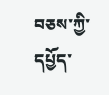བཅས་ཀྱི་དཔྱོད་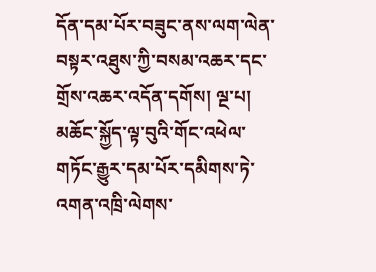དོན་དམ་པོར་བཟུང་ནས་ལག་ལེན་བསྟར་འཐུས་ཀྱི་བསམ་འཆར་དང་གྲོས་འཆར་འདོན་དགོས། ལྔ་པ། མཆོང་སྐྱོད་ལྟ་བུའི་གོང་འཕེལ་གཏོང་རྒྱུར་དམ་པོར་དམིགས་ཏེ་འགན་འཁྲི་ལེགས་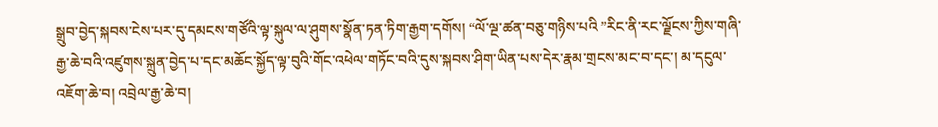སྒྲུབ་བྱེད་སྐབས་ངེས་པར་དུ་དམངས་གཙོའི་ལྟ་སྐུལ་ལ་ཤུགས་སྣོན་ཏན་ཏིག་རྒྱག་དགོས། “ལོ་ལྔ་ཚན་བཅུ་གཉིས་པའི ”རིང་ནི་རང་ལྗོངས་ཀྱིས་གཞི་རྒྱ་ཆེ་བའི་འཛུགས་སྐྲུན་བྱེད་པ་དང་མཆོང་སྐྱོད་ལྟ་བུའི་གོང་འཕེལ་གཏོང་བའི་དུས་སྐབས་ཤིག་ཡིན་པས་དེར་རྣམ་གྲངས་མང་བ་དང་། མ་དངུལ་འཇོག་ཆེ་བ། འབྲེལ་རྒྱ་ཆེ་བ།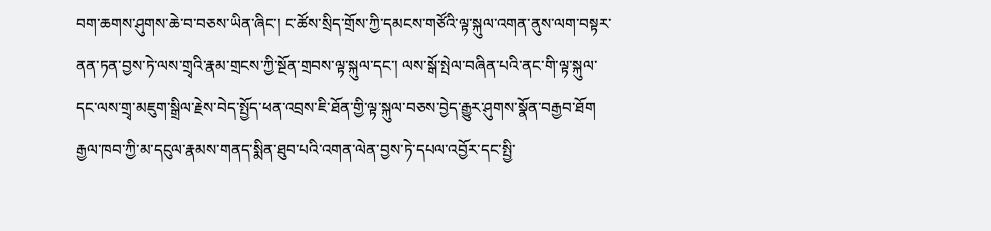བག་ཆགས་ཤུགས་ཆེ་བ་བཅས་ཡིན་ཞིང་། ང་ཚོས་སྲིད་གྲོས་ཀྱི་དམངས་གཙོའི་ལྟ་སྐུལ་འགན་ནུས་ལག་བསྟར་ནན་ཏན་བྱས་ཏེ་ལས་གྲྭའི་རྣམ་གྲངས་ཀྱི་སྔོན་གྲབས་ལྟ་སྐུལ་དང་། ལས་སྒོ་སྤེལ་བཞིན་པའི་ནང་གི་ལྟ་སྐུལ་དང་ལས་གྲྭ་མཇུག་སྒྲིལ་རྗེས་བེད་སྤྱོད་ཕན་འབྲས་ཇི་ཐོན་གྱི་ལྟ་སྐུལ་བཅས་བྱེད་རྒྱུར་ཤུགས་སྣོན་བརྒྱབ་ཐོག རྒྱལ་ཁབ་ཀྱི་མ་དངུལ་རྣམས་གནད་སྨིན་ཐུབ་པའི་འགན་ལེན་བྱས་ཏེ་དཔལ་འབྱོར་དང་སྤྱི་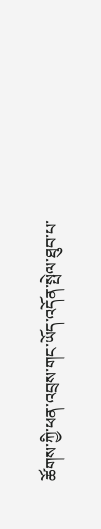ཚོགས་ཀྱི་ཕན་འབྲས་གང་ཡོད་འདོན་སྤེལ་ཐུབ་པ་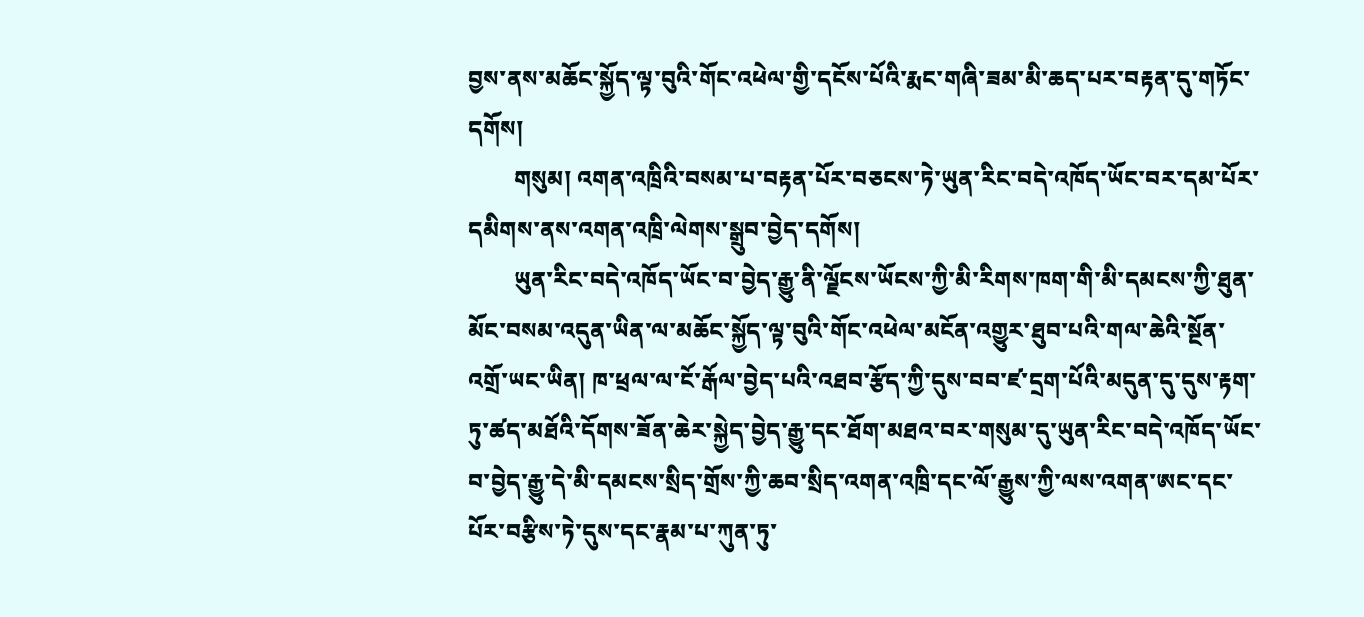བྱས་ནས་མཆོང་སྐྱོད་ལྟ་བུའི་གོང་འཕེལ་གྱི་དངོས་པོའི་རྨང་གཞི་ཟམ་མི་ཆད་པར་བརྟན་དུ་གཏོང་དགོས།
        གསུམ། འགན་འཁྲིའི་བསམ་པ་བརྟན་པོར་བཅངས་ཏེ་ཡུན་རིང་བདེ་འཁོད་ཡོང་བར་དམ་པོར་དམིགས་ནས་འགན་འཁྲི་ལེགས་སྒྲུབ་བྱེད་དགོས།
        ཡུན་རིང་བདེ་འཁོད་ཡོང་བ་བྱེད་རྒྱུ་ནི་ལྗོངས་ཡོངས་ཀྱི་མི་རིགས་ཁག་གི་མི་དམངས་ཀྱི་ཐུན་མོང་བསམ་འདུན་ཡིན་ལ་མཆོང་སྐྱོད་ལྟ་བུའི་གོང་འཕེལ་མངོན་འགྱུར་ཐུབ་པའི་གལ་ཆེའི་སྔོན་འགྲོ་ཡང་ཡིན། ཁ་ཕྲལ་ལ་ངོ་རྒོལ་བྱེད་པའི་འཐབ་རྩོད་ཀྱི་དུས་བབ་ཛ་དྲག་པོའི་མདུན་དུ་དུས་རྟག་ཏུ་ཚད་མཐོའི་དོགས་ཟོན་ཆེར་སྐྱེད་བྱེད་རྒྱུ་དང་ཐོག་མཐའ་བར་གསུམ་དུ་ཡུན་རིང་བདེ་འཁོད་ཡོང་བ་བྱེད་རྒྱུ་དེ་མི་དམངས་སྲིད་གྲོས་ཀྱི་ཆབ་སྲིད་འགན་འཁྲི་དང་ལོ་རྒྱུས་ཀྱི་ལས་འགན་ཨང་དང་པོར་བརྩིས་ཏེ་དུས་དང་རྣམ་པ་ཀུན་ཏུ་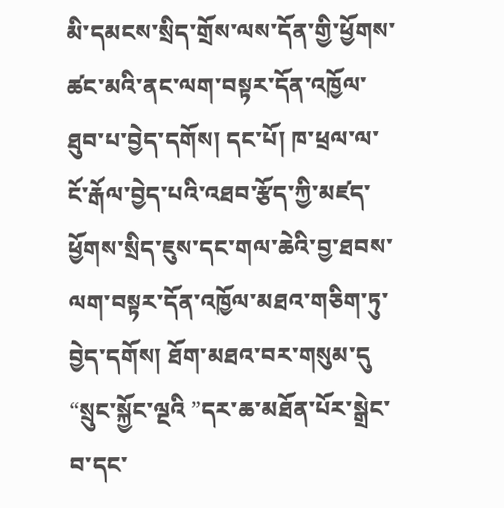མི་དམངས་སྲིད་གྲོས་ལས་དོན་གྱི་ཕྱོགས་ཚང་མའི་ནང་ལག་བསྟར་དོན་འཁྱོལ་ཐུབ་པ་བྱེད་དགོས། དང་པོ། ཁ་ཕྲལ་ལ་ངོ་རྒོལ་བྱེད་པའི་འཐབ་རྩོད་ཀྱི་མཛད་ཕྱོགས་སྲིད་ཇུས་དང་གལ་ཆེའི་བྱ་ཐབས་ལག་བསྟར་དོན་འཁྱོལ་མཐའ་གཅིག་ཏུ་བྱེད་དགོས། ཐོག་མཐའ་བར་གསུམ་དུ “སྲུང་སྐྱོང་ལྔའི ”དར་ཆ་མཐོན་པོར་སྒྲེང་བ་དང་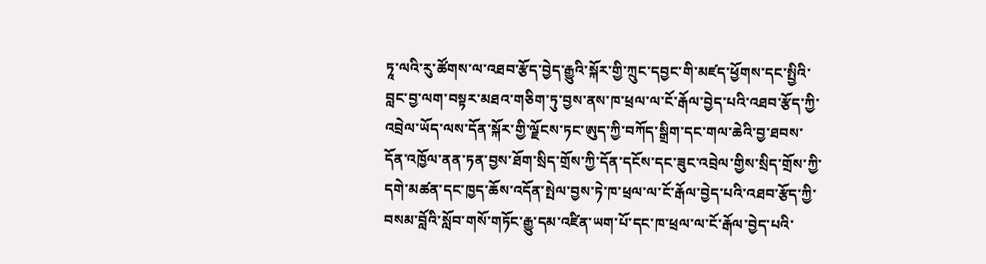ཏཱ་ལའི་རུ་ཚོགས་ལ་འཐབ་རྩོད་བྱེད་རྒྱུའི་སྐོར་གྱི་ཀྲུང་དབྱང་གི་མཛད་ཕྱོགས་དང་སྤྱིའི་བླང་བྱ་ལག་བསྟར་མཐའ་གཅིག་ཏུ་བྱས་ནས་ཁ་ཕྲལ་ལ་ངོ་རྒོལ་བྱེད་པའི་འཐབ་རྩོད་ཀྱི་འབྲེལ་ཡོད་ལས་དོན་སྐོར་གྱི་ལྗོངས་ཏང་ཨུད་ཀྱི་བཀོད་སྒྲིག་དང་གལ་ཆེའི་བྱ་ཐབས་དོན་འཁྱོལ་ནན་ཏན་བྱས་ཐོག་སྲིད་གྲོས་ཀྱི་དོན་དངོས་དང་ཟུང་འབྲེལ་གྱིས་སྲིད་གྲོས་ཀྱི་དགེ་མཚན་དང་ཁྱད་ཆོས་འདོན་སྤེལ་བྱས་ཏེ་ཁ་ཕྲལ་ལ་ངོ་རྒོལ་བྱེད་པའི་འཐབ་རྩོད་ཀྱི་བསམ་བློའི་སློབ་གསོ་གཏོང་རྒྱུ་དམ་འཛིན་ཡག་པོ་དང་ཁ་ཕྲལ་ལ་ངོ་རྒོལ་བྱེད་པའི་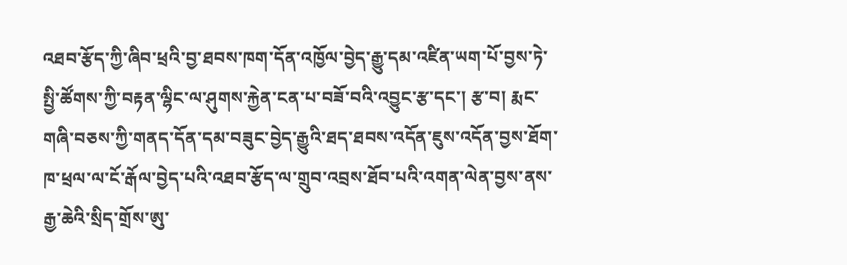འཐབ་རྩོད་ཀྱི་ཞིབ་ཕྲའི་བྱ་ཐབས་ཁག་དོན་འཁྱོལ་བྱེད་རྒྱུ་དམ་འཛིན་ཡག་པོ་བྱས་ཏེ་སྤྱི་ཚོགས་ཀྱི་བརྟན་ལྷིང་ལ་ཤུགས་རྐྱེན་ངན་པ་བཟོ་བའི་འབྱུང་རྩ་དང་། རྩ་བ། རྨང་གཞི་བཅས་ཀྱི་གནད་དོན་དམ་བཟུང་བྱེད་རྒྱུའི་ཐད་ཐབས་འདོན་ཇུས་འདོན་བྱས་ཐོག་ཁ་ཕྲལ་ལ་ངོ་རྒོལ་བྱེད་པའི་འཐབ་རྩོད་ལ་གྲུབ་འབྲས་ཐོབ་པའི་འགན་ལེན་བྱས་ནས་རྒྱ་ཆེའི་སྲིད་གྲོས་ཨུ་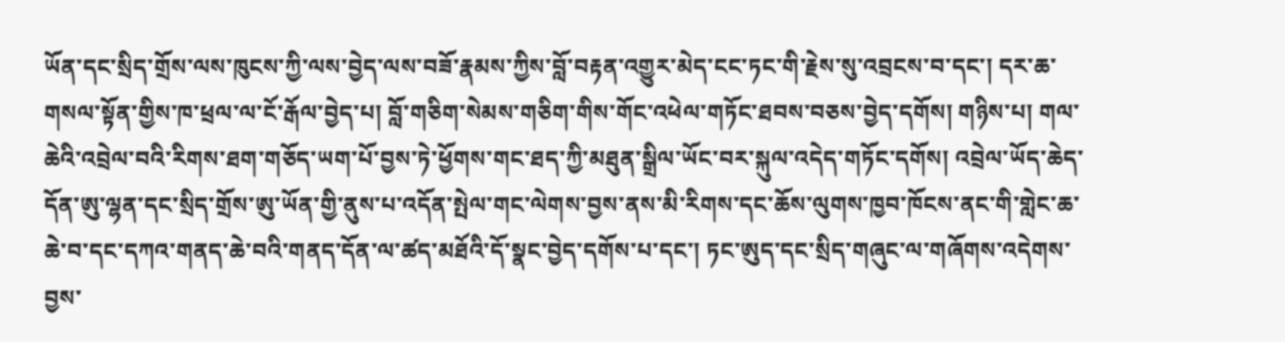ཡོན་དང་སྲིད་གྲོས་ལས་ཁུངས་ཀྱི་ལས་བྱེད་ལས་བཟོ་རྣམས་ཀྱིས་བློ་བརྟན་འགྱུར་མེད་ངང་ཏང་གི་རྗེས་སུ་འབྲངས་བ་དང་། དར་ཆ་གསལ་སྟོན་གྱིས་ཁ་ཕྲལ་ལ་ངོ་རྒོལ་བྱེད་པ། བློ་གཅིག་སེམས་གཅིག་གིས་གོང་འཕེལ་གཏོང་ཐབས་བཅས་བྱེད་དགོས། གཉིས་པ། གལ་ཆེའི་འབྲེལ་བའི་རིགས་ཐག་གཅོད་ཡག་པོ་བྱས་ཏེ་ཕྱོགས་གང་ཐད་ཀྱི་མཐུན་སྒྲིལ་ཡོང་བར་སྐུལ་འདེད་གཏོང་དགོས། འབྲེལ་ཡོད་ཆེད་དོན་ཨུ་ལྷན་དང་སྲིད་གྲོས་ཨུ་ཡོན་གྱི་ནུས་པ་འདོན་སྤེལ་གང་ལེགས་བྱས་ནས་མི་རིགས་དང་ཆོས་ལུགས་ཁྱབ་ཁོངས་ནང་གི་གླེང་ཆ་ཆེ་བ་དང་དཀའ་གནད་ཆེ་བའི་གནད་དོན་ལ་ཚད་མཐོའི་དོ་སྣང་བྱེད་དགོས་པ་དང་། ཏང་ཨུད་དང་སྲིད་གཞུང་ལ་གཞོགས་འདེགས་བྱས་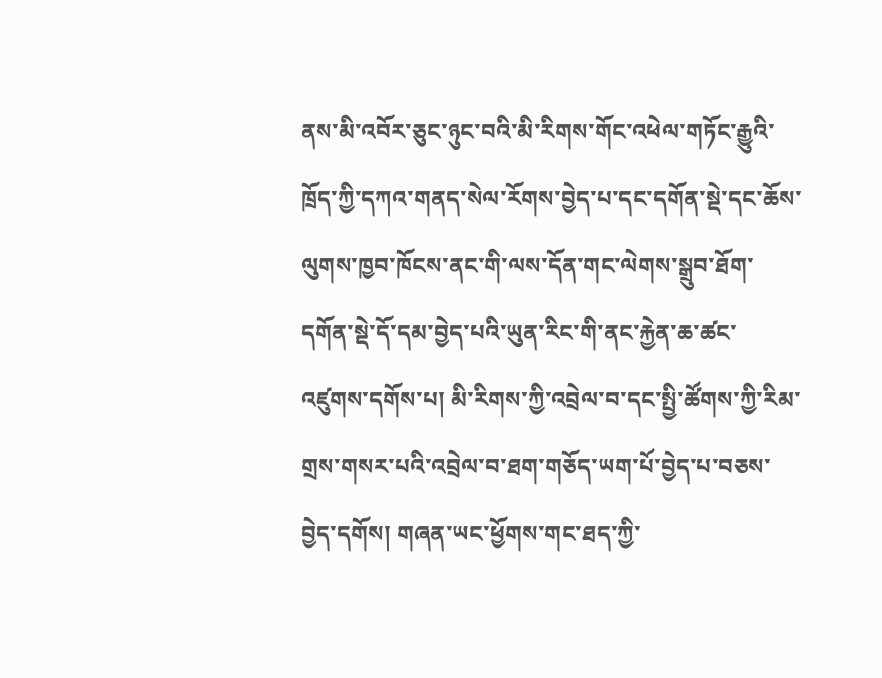ནས་མི་འབོར་ཅུང་ཉུང་བའི་མི་རིགས་གོང་འཕེལ་གཏོང་རྒྱུའི་ཁྲོད་ཀྱི་དཀའ་གནད་སེལ་རོགས་བྱེད་པ་དང་དགོན་སྡེ་དང་ཆོས་ལུགས་ཁྱབ་ཁོངས་ནང་གི་ལས་དོན་གང་ལེགས་སྒྲུབ་ཐོག་དགོན་སྡེ་དོ་དམ་བྱེད་པའི་ཡུན་རིང་གི་ནང་རྐྱེན་ཆ་ཚང་འཛུགས་དགོས་པ། མི་རིགས་ཀྱི་འབྲེལ་བ་དང་སྤྱི་ཚོགས་ཀྱི་རིམ་གྲས་གསར་པའི་འབྲེལ་བ་ཐག་གཅོད་ཡག་པོ་བྱེད་པ་བཅས་བྱེད་དགོས། གཞན་ཡང་ཕྱོགས་གང་ཐད་ཀྱི་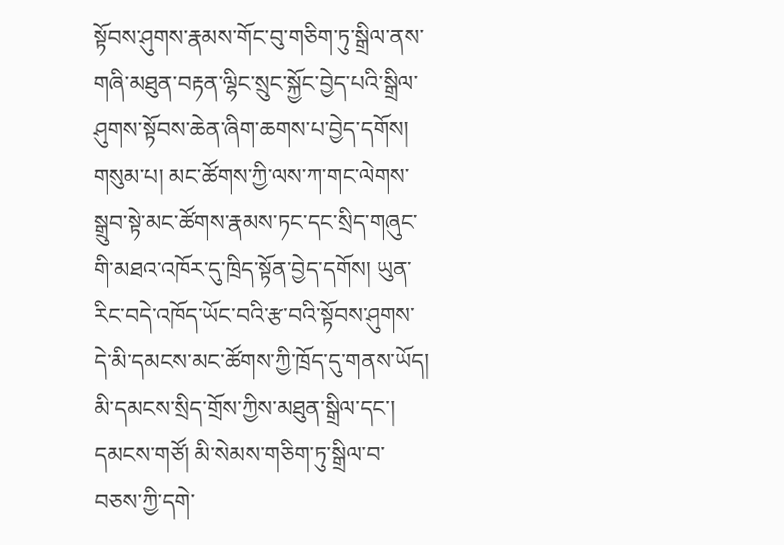སྟོབས་ཤུགས་རྣམས་གོང་བུ་གཅིག་ཏུ་སྒྲིལ་ནས་གཞི་མཐུན་བརྟན་ལྷིང་སྲུང་སྐྱོང་བྱེད་པའི་སྒྲིལ་ཤུགས་སྟོབས་ཆེན་ཞིག་ཆགས་པ་བྱེད་དགོས། གསུམ་པ། མང་ཚོགས་ཀྱི་ལས་ཀ་གང་ལེགས་སྒྲུབ་སྟེ་མང་ཚོགས་རྣམས་ཏང་དང་སྲིད་གཞུང་གི་མཐའ་འཁོར་དུ་ཁྲིད་སྟོན་བྱེད་དགོས། ཡུན་རིང་བདེ་འཁོད་ཡོང་བའི་རྩ་བའི་སྟོབས་ཤུགས་དེ་མི་དམངས་མང་ཚོགས་ཀྱི་ཁྲོད་དུ་གནས་ཡོད། མི་དམངས་སྲིད་གྲོས་ཀྱིས་མཐུན་སྒྲིལ་དང་། དམངས་གཙོ། མི་སེམས་གཅིག་ཏུ་སྒྲིལ་བ་བཅས་ཀྱི་དགེ་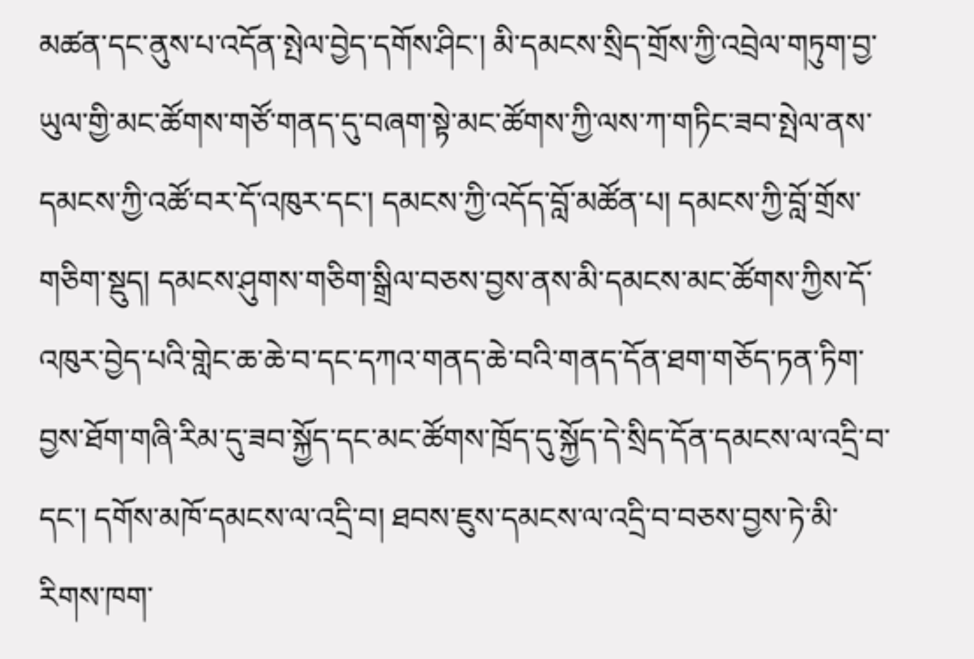མཚན་དང་ནུས་པ་འདོན་སྤེལ་བྱེད་དགོས་ཤིང་། མི་དམངས་སྲིད་གྲོས་ཀྱི་འབྲེལ་གཏུག་བྱ་ཡུལ་གྱི་མང་ཚོགས་གཙོ་གནད་དུ་བཞག་སྟེ་མང་ཚོགས་ཀྱི་ལས་ཀ་གཏིང་ཟབ་སྤེལ་ནས་དམངས་ཀྱི་འཚོ་བར་དོ་འཁུར་དང་། དམངས་ཀྱི་འདོད་བློ་མཚོན་པ། དམངས་ཀྱི་བློ་གྲོས་གཅིག་སྡུད། དམངས་ཤུགས་གཅིག་སྒྲིལ་བཅས་བྱས་ནས་མི་དམངས་མང་ཚོགས་ཀྱིས་དོ་འཁུར་བྱེད་པའི་གླེང་ཆ་ཆེ་བ་དང་དཀའ་གནད་ཆེ་བའི་གནད་དོན་ཐག་གཅོད་ཏན་ཏིག་བྱས་ཐོག་གཞི་རིམ་དུ་ཟབ་སྐྱོད་དང་མང་ཚོགས་ཁྲོད་དུ་སྐྱོད་དེ་སྲིད་དོན་དམངས་ལ་འདྲི་བ་དང་། དགོས་མཁོ་དམངས་ལ་འདྲི་བ། ཐབས་ཇུས་དམངས་ལ་འདྲི་བ་བཅས་བྱས་ཏེ་མི་རིགས་ཁག་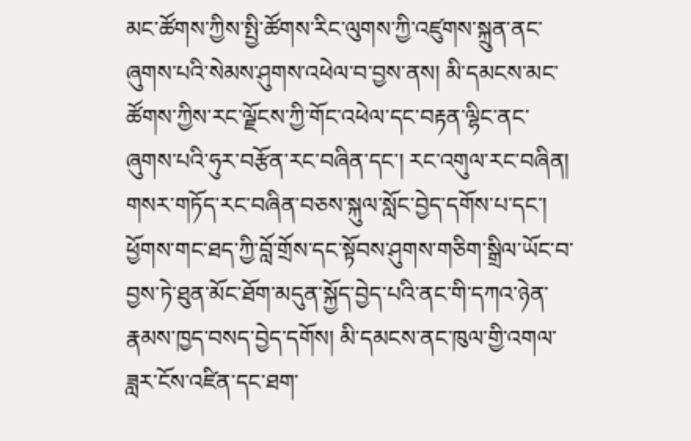མང་ཚོགས་ཀྱིས་སྤྱི་ཚོགས་རིང་ལུགས་ཀྱི་འཛུགས་སྐྲུན་ནང་ཞུགས་པའི་སེམས་ཤུགས་འཕེལ་བ་བྱས་ནས། མི་དམངས་མང་ཚོགས་ཀྱིས་རང་ལྗོངས་ཀྱི་གོང་འཕེལ་དང་བརྟན་ལྷིང་ནང་ཞུགས་པའི་ཧུར་བརྩོན་རང་བཞིན་དང་། རང་འགུལ་རང་བཞིན། གསར་གཏོད་རང་བཞིན་བཅས་སྐུལ་སློང་བྱེད་དགོས་པ་དང་། ཕྱོགས་གང་ཐད་ཀྱི་བློ་གྲོས་དང་སྟོབས་ཤུགས་གཅིག་སྒྲིལ་ཡོང་བ་བྱས་ཏེ་ཐུན་མོང་ཐོག་མདུན་སྐྱོད་བྱེད་པའི་ནང་གི་དཀའ་ཉེན་རྣམས་ཁྱད་བསད་བྱེད་དགོས། མི་དམངས་ནང་ཁུལ་གྱི་འགལ་ཟླར་ངོས་འཛིན་དང་ཐག་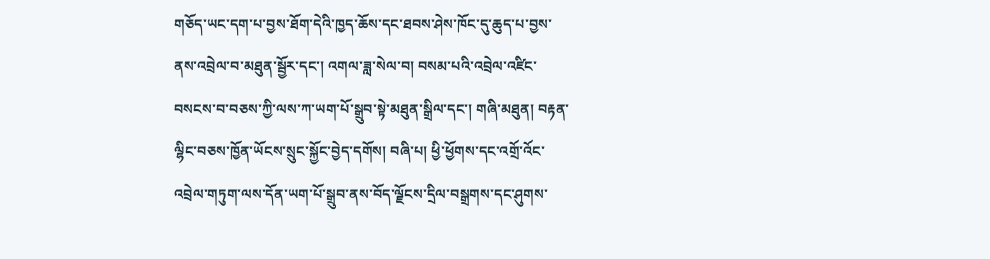གཅོད་ཡང་དག་པ་བྱས་ཐོག་དེའི་ཁྱད་ཆོས་དང་ཐབས་ཤེས་ཁོང་དུ་ཆུད་པ་བྱས་ནས་འབྲེལ་བ་མཐུན་སྦྱོར་དང་། འགལ་ཟླ་སེལ་བ། བསམ་པའི་འབྲེལ་འཛིང་བསངས་བ་བཅས་ཀྱི་ལས་ཀ་ཡག་པོ་སྒྲུབ་སྟེ་མཐུན་སྒྲིལ་དང་། གཞི་མཐུན། བརྟན་ལྷིང་བཅས་ཁྱོན་ཡོངས་སྲུང་སྐྱོང་བྱེད་དགོས། བཞི་པ། ཕྱི་ཕྱོགས་དང་འགྲོ་འོང་འབྲེལ་གཏུག་ལས་དོན་ཡག་པོ་སྒྲུབ་ནས་བོད་ལྗོངས་དྲིལ་བསྒྲགས་དང་ཤུགས་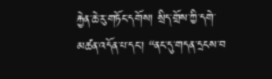རྐྱེན་ཆེ་རུ་གཏོང་དགོས། སྲིད་གྲོས་ཀྱི་དགེ་མཚན་འདོན་པ་དང་། “ནང་དུ་གདན་དྲངས་བ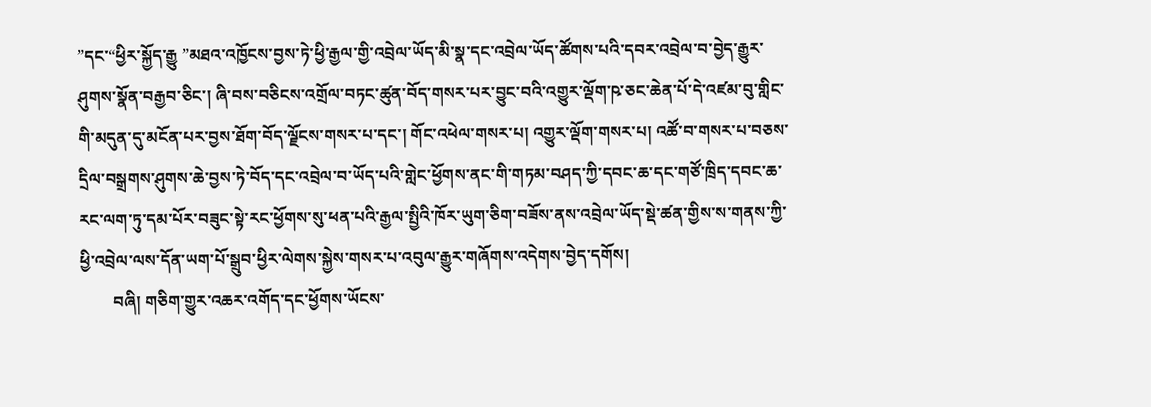”དང་“ཕྱིར་སྐྱོད་རྒྱུ ”མཐའ་འཁྱོངས་བྱས་ཏེ་ཕྱི་རྒྱལ་གྱི་འབྲེལ་ཡོད་མི་སྣ་དང་འབྲེལ་ཡོད་ཚོགས་པའི་དབར་འབྲེལ་བ་བྱེད་རྒྱུར་ཤུགས་སྣོན་བརྒྱབ་ཅིང་། ཞི་བས་བཅིངས་འགྲོལ་བཏང་ཚུན་བོད་གསར་པར་བྱུང་བའི་འགྱུར་ལྡོག་ཥ་ཅང་ཆེན་པོ་དེ་འཛམ་བུ་གླིང་གི་མདུན་དུ་མངོན་པར་བྱས་ཐོག་བོད་ལྗོངས་གསར་པ་དང་། གོང་འཕེལ་གསར་པ། འགྱུར་ལྡོག་གསར་པ། འཚོ་བ་གསར་པ་བཅས་དྲིལ་བསྒྲགས་ཤུགས་ཆེ་བྱས་ཏེ་བོད་དང་འབྲེལ་བ་ཡོད་པའི་གླེང་ཕྱོགས་ནང་གི་གཏམ་བཤད་ཀྱི་དབང་ཆ་དང་གཙོ་ཁྲིད་དབང་ཆ་རང་ལག་ཏུ་དམ་པོར་བཟུང་སྟེ་རང་ཕྱོགས་སུ་ཕན་པའི་རྒྱལ་སྤྱིའི་ཁོར་ཡུག་ཅིག་བཟོས་ནས་འབྲེལ་ཡོད་སྡེ་ཚན་གྱིས་ས་གནས་ཀྱི་ཕྱི་འབྲེལ་ལས་དོན་ཡག་པོ་སྒྲུབ་ཕྱིར་ལེགས་སྐྱེས་གསར་པ་འབུལ་རྒྱུར་གཞོགས་འདེགས་བྱེད་དགོས།
        བཞི། གཅིག་གྱུར་འཆར་འགོད་དང་ཕྱོགས་ཡོངས་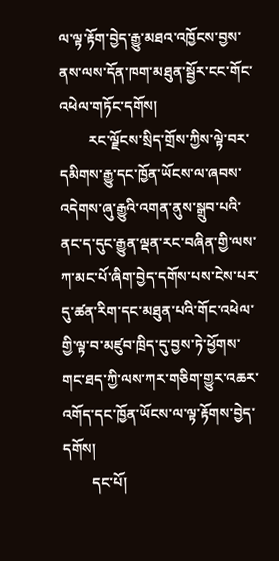ལ་ལྟ་རྟོག་བྱེད་རྒྱུ་མཐའ་འཁྱོངས་བྱས་ནས་ལས་དོན་ཁག་མཐུན་སྦྱོར་ངང་གོང་འཕེལ་གཏོང་དགོས།
        རང་ལྗོངས་སྲིད་གྲོས་ཀྱིས་ལྟེ་བར་དམིགས་རྒྱུ་དང་ཁྱོན་ཡོངས་ལ་ཞབས་འདེགས་ཞུ་རྒྱུའི་འགན་ནུས་སྒྲུབ་པའི་ནང་ད་དུང་རྒྱུན་ལྡན་རང་བཞིན་གྱི་ལས་ཀ་མང་པོ་ཞིག་བྱེད་དགོས་པས་ངེས་པར་དུ་ཚན་རིག་དང་མཐུན་པའི་གོང་འཕེལ་གྱི་ལྟ་བ་མཛུབ་ཁྲིད་དུ་བྱས་ཏེ་ཕྱོགས་གང་ཐད་ཀྱི་ལས་ཀར་གཅིག་གྱུར་འཆར་འགོད་དང་ཁྱོན་ཡོངས་ལ་ལྟ་རྟོགས་བྱེད་དགོས།
        དང་པོ།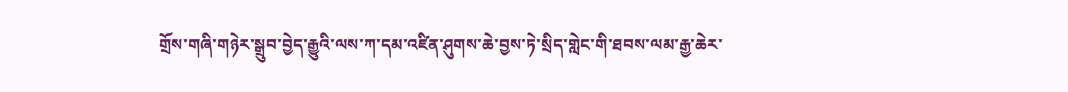གྲོས་གཞི་གཉེར་སྒྲུབ་བྱེད་རྒྱུའི་ལས་ཀ་དམ་འཛིན་ཤུགས་ཆེ་བྱས་ཏེ་སྲིད་གླེང་གི་ཐབས་ལམ་རྒྱ་ཆེར་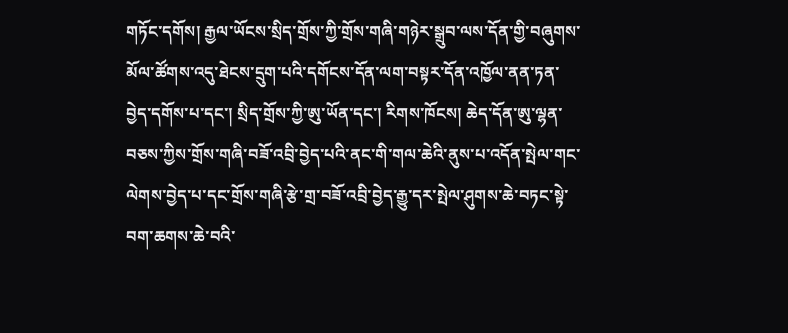གཏོང་དགོས། རྒྱལ་ཡོངས་སྲིད་གྲོས་ཀྱི་གྲོས་གཞི་གཉེར་སྒྲུབ་ལས་དོན་གྱི་བཞུགས་མོལ་ཚོགས་འདུ་ཐེངས་དྲུག་པའི་དགོངས་དོན་ལག་བསྟར་དོན་འཁྱོལ་ནན་ཏན་བྱེད་དགོས་པ་དང་། སྲིད་གྲོས་ཀྱི་ཨུ་ཡོན་དང་། རིགས་ཁོངས། ཆེད་དོན་ཨུ་ལྷན་བཅས་ཀྱིས་གྲོས་གཞི་བཟོ་འབྲི་བྱེད་པའི་ནང་གི་གལ་ཆེའི་ནུས་པ་འདོན་སྤེལ་གང་ལེགས་བྱེད་པ་དང་གྲོས་གཞི་རྩེ་གྲ་བཟོ་འབྲི་བྱེད་རྒྱུ་དར་སྤེལ་ཤུགས་ཆེ་བཏང་སྟེ་བག་ཆགས་ཆེ་བའི་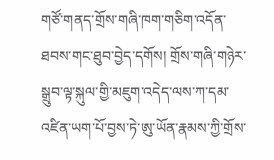གཙོ་གནད་གྲོས་གཞི་ཁག་གཅིག་འདོན་ཐབས་གང་ཐུབ་བྱེད་དགོས། གྲོས་གཞི་གཉེར་སྒྲུབ་ལྟ་སྐུལ་གྱི་མཇུག་འདེད་ལས་ཀ་དམ་འཛིན་ཡག་པོ་བྱས་ཏེ་ཨུ་ཡོན་རྣམས་ཀྱི་གྲོས་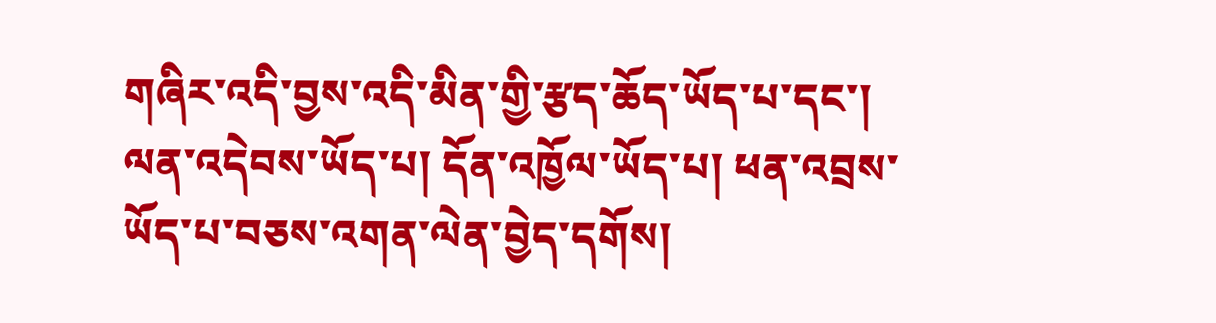གཞིར་འདི་བྱས་འདི་མིན་གྱི་རྩད་ཆོད་ཡོད་པ་དང་། ལན་འདེབས་ཡོད་པ། དོན་འཁྱོལ་ཡོད་པ། ཕན་འབྲས་ཡོད་པ་བཅས་འགན་ལེན་བྱེད་དགོས།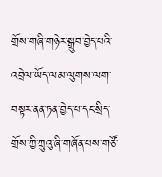གྲོས་གཞི་གཉེར་སྒྲུབ་བྱེད་པའི་འབྲེལ་ཡོད་ལམ་ལུགས་ལག་བསྟར་ནན་ཏན་བྱེད་པ་དང་སྲིད་གྲོས་ཀྱི་ཀྲུའུ་ཞི་གཞོན་པས་གཙོ་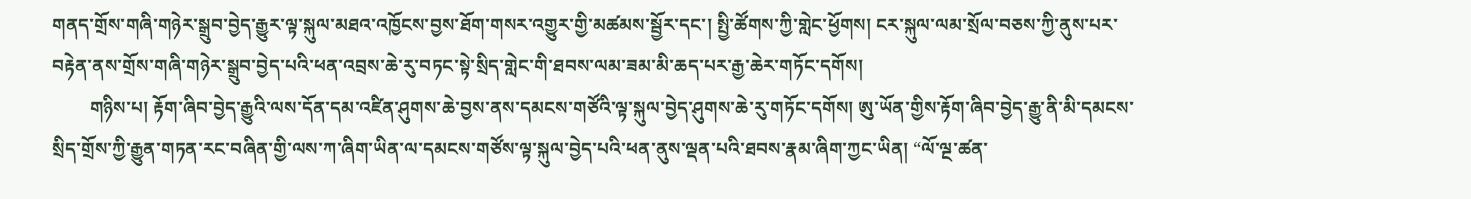གནད་གྲོས་གཞི་གཉེར་སྒྲུབ་བྱེད་རྒྱུར་ལྟ་སྐུལ་མཐའ་འཁྱོངས་བྱས་ཐོག་གསར་འགྱུར་གྱི་མཚམས་སྦྱོར་དང་། སྤྱི་ཚོགས་ཀྱི་གླེང་ཕྱོགས། ངར་སྐུལ་ལམ་སྲོལ་བཅས་ཀྱི་ནུས་པར་བརྟེན་ནས་གྲོས་གཞི་གཉེར་སྒྲུབ་བྱེད་པའི་ཕན་འབྲས་ཆེ་རུ་བཏང་སྟེ་སྲིད་གླེང་གི་ཐབས་ལམ་ཟམ་མི་ཆད་པར་རྒྱ་ཆེར་གཏོང་དགོས།
        གཉིས་པ། རྟོག་ཞིབ་བྱེད་རྒྱུའི་ལས་དོན་དམ་འཛིན་ཤུགས་ཆེ་བྱས་ནས་དམངས་གཙོའི་ལྟ་སྐུལ་བྱེད་ཤུགས་ཆེ་རུ་གཏོང་དགོས། ཨུ་ཡོན་གྱིས་རྟོག་ཞིབ་བྱེད་རྒྱུ་ནི་མི་དམངས་སྲིད་གྲོས་ཀྱི་རྒྱུན་གཏན་རང་བཞིན་གྱི་ལས་ཀ་ཞིག་ཡིན་ལ་དམངས་གཙོས་ལྟ་སྐུལ་བྱེད་པའི་ཕན་ནུས་ལྡན་པའི་ཐབས་རྣམ་ཞིག་ཀྱང་ཡིན། “ལོ་ལྔ་ཚན་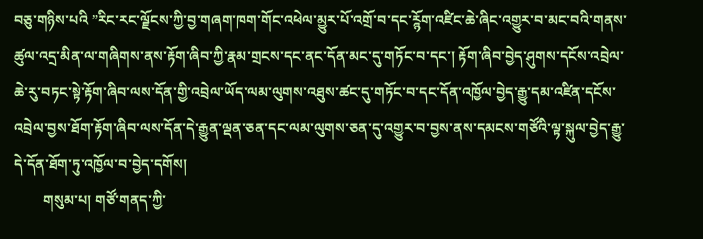བཅུ་གཉིས་པའི ”རིང་རང་ལྗོངས་ཀྱི་བྱ་གཞག་ཁག་གོང་འཕེལ་མྱུར་པོ་འགྲོ་བ་དང་ཪྙོག་འཛིང་ཆེ་ཞིང་འགྱུར་བ་མང་བའི་གནས་ཚུལ་འདྲ་མིན་ལ་གཞིགས་ནས་རྟོག་ཞིབ་ཀྱི་རྣམ་གྲངས་དང་ནང་དོན་མང་དུ་གཏོང་བ་དང་། རྟོག་ཞིབ་བྱེད་ཤུགས་དངོས་འབྲེལ་ཆེ་རུ་བཏང་སྟེ་རྟོག་ཞིབ་ལས་དོན་གྱི་འབྲེལ་ཡོད་ལམ་ལུགས་འཐུས་ཚང་དུ་གཏོང་བ་དང་དོན་འཁྱོལ་བྱེད་རྒྱུ་དམ་འཛིན་དངོས་འབྲེལ་བྱས་ཐོག་རྟོག་ཞིབ་ལས་དོན་དེ་རྒྱུན་ལྡན་ཅན་དང་ལམ་ལུགས་ཅན་དུ་འགྱུར་བ་བྱས་ནས་དམངས་གཙོའི་ལྟ་སྐུལ་བྱེད་རྒྱུ་དེ་དོན་ཐོག་ཏུ་འཁྱོལ་བ་བྱེད་དགོས།
        གསུམ་པ། གཙོ་གནད་ཀྱི་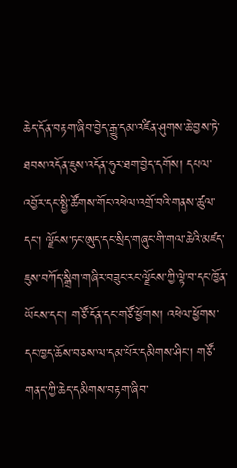ཆེད་དོན་བརྟག་ཞིབ་བྱེད་རྒྱུ་དམ་འཛིན་ཤུགས་ཆེ་བྱས་ཏེ་ཐབས་འདོན་ཇུས་འདོན་ཧུར་ཐག་བྱེད་དགོས། དཔལ་འབྱོར་དང་སྤྱི་ཚོགས་གོང་འཕེལ་འགྲོ་བའི་གནས་ཚུལ་དང་། ལྗོངས་ཏང་ཨུད་དང་སྲིད་གཞུང་གི་གལ་ཆེའི་མཛད་ཇུས་བཀོད་སྒྲིག་གཞིར་བཟུང་རང་ལྗོངས་ཀྱི་ལྟེ་བ་དང་ཁྱོན་ཡོངས་དང་། གཙོ་དོན་དང་གཙོ་ཕྱོགས། འཕེལ་ཕྱོགས་དང་ཁྱད་ཆོས་བཅས་ལ་དམ་པོར་དམིགས་ཤིང་། གཙོ་གནད་ཀྱི་ཆེད་དམིགས་བརྟག་ཞིབ་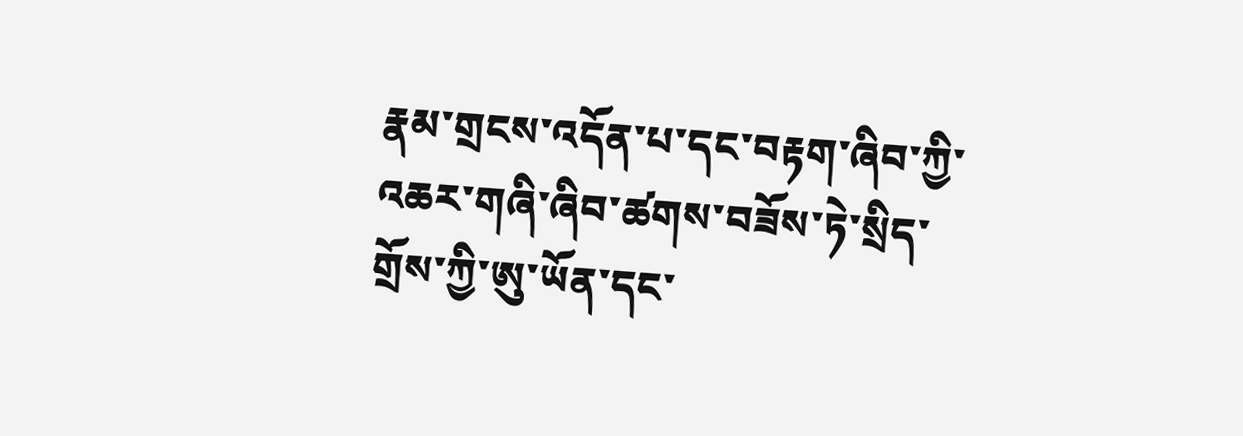རྣམ་གྲངས་འདོན་པ་དང་བརྟག་ཞིབ་ཀྱི་འཆར་གཞི་ཞིབ་ཚགས་བཟོས་ཏེ་སྲིད་གྲོས་ཀྱི་ཨུ་ཡོན་དང་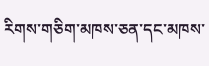རིགས་གཅིག་མཁས་ཅན་དང་མཁས་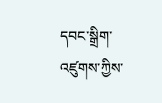དབང་སྒྲིག་འཛུགས་ཀྱིས་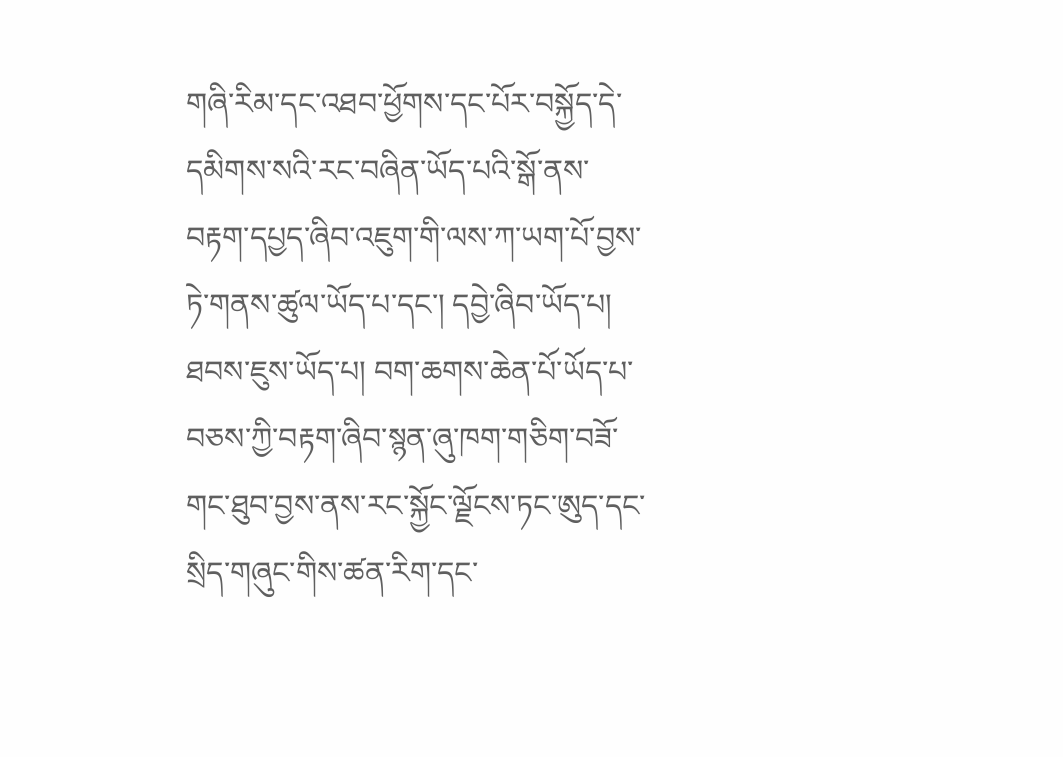གཞི་རིམ་དང་འཐབ་ཕྱོགས་དང་པོར་བསྐྱོད་དེ་དམིགས་སའི་རང་བཞིན་ཡོད་པའི་སྒོ་ནས་བརྟག་དཔྱད་ཞིབ་འཇུག་གི་ལས་ཀ་ཡག་པོ་བྱས་ཏེ་གནས་ཚུལ་ཡོད་པ་དང་། དབྱེ་ཞིབ་ཡོད་པ། ཐབས་ཇུས་ཡོད་པ། བག་ཆགས་ཆེན་པོ་ཡོད་པ་བཅས་ཀྱི་བརྟག་ཞིབ་སྙན་ཞུ་ཁག་གཅིག་བཟོ་གང་ཐུབ་བྱས་ནས་རང་སྐྱོང་ལྗོངས་ཏང་ཨུད་དང་སྲིད་གཞུང་གིས་ཚན་རིག་དང་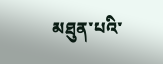མཐུན་པའི་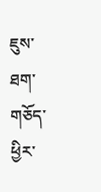ཇུས་ཐག་གཅོད་ཕྱིར་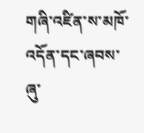གཞི་འཛིན་ས་མཁོ་འདོན་དང་ཞབས་ཞུ་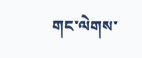གང་ལེགས་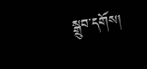སྒྲུབ་དགོས།